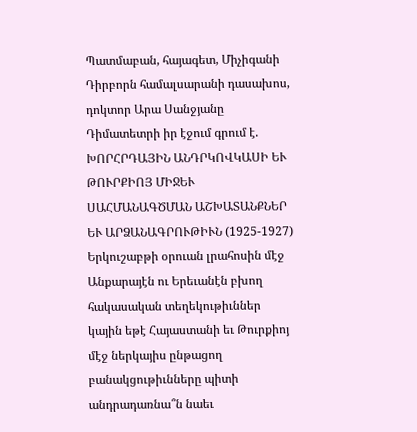Պատմաբան, հայագետ, Միչիգանի Դիրբորն համալսարանի դասախոս, դոկտոր Արա Սանջյանը Դիմատետրի իր էջում գրում է.
ԽՈՐՀՐԴԱՅԻՆ ԱՆԴՐԿՈՎԿԱՍԻ ԵՒ ԹՈՒՐՔԻՈՅ ՄԻՋԵՒ ՍԱՀՄԱՆԱԳԾՄԱՆ ԱՇԽԱՏԱՆՔՆԵՐ ԵՒ ԱՐՁԱՆԱԳՐՈՒԹԻՒՆ (1925-1927)
Երկուշաբթի օրուան լրահոսին մէջ Անքարայէն ու Երեւանէն բխող հակասական տեղեկութիւններ կային եթէ Հայաստանի եւ Թուրքիոյ մէջ ներկայիս ընթացող բանակցութիւնները պիտի անդրադառնա՞ն նաեւ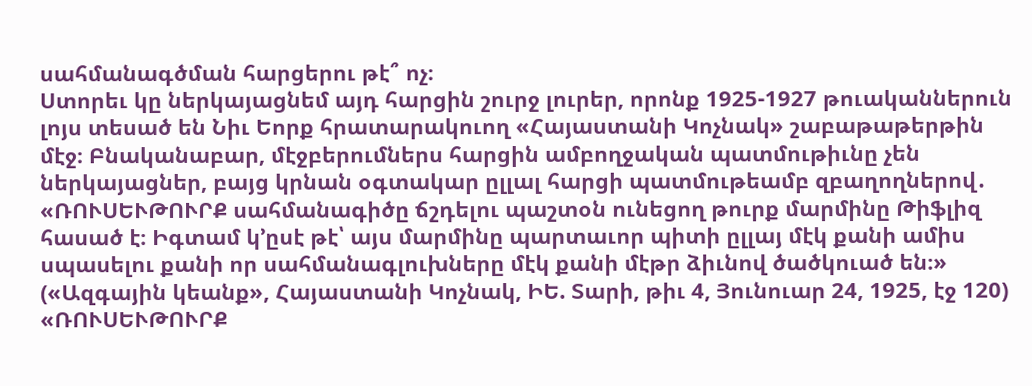սահմանագծման հարցերու թէ՞ ոչ։
Ստորեւ կը ներկայացնեմ այդ հարցին շուրջ լուրեր, որոնք 1925-1927 թուականներուն լոյս տեսած են Նիւ Եորք հրատարակուող «Հայաստանի Կոչնակ» շաբաթաթերթին մէջ։ Բնականաբար, մէջբերումներս հարցին ամբողջական պատմութիւնը չեն ներկայացներ, բայց կրնան օգտակար ըլլալ հարցի պատմութեամբ զբաղողներով․
«ՌՈՒՍԵՒԹՈՒՐՔ սահմանագիծը ճշդելու պաշտօն ունեցող թուրք մարմինը Թիֆլիզ հասած է։ Իգտամ կ’ըսէ թէ՝ այս մարմինը պարտաւոր պիտի ըլլայ մէկ քանի ամիս սպասելու քանի որ սահմանագլուխները մէկ քանի մէթր ձիւնով ծածկուած են։» («Ազգային կեանք», Հայաստանի Կոչնակ, ԻԵ. Տարի, թիւ 4, Յունուար 24, 1925, էջ 120)
«ՌՈՒՍԵՒԹՈՒՐՔ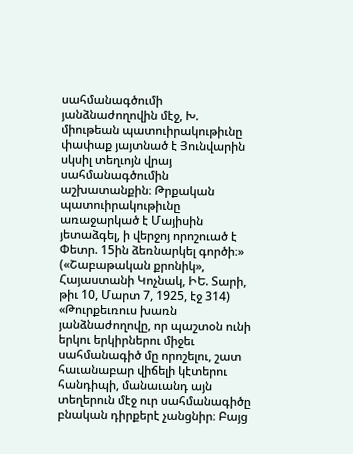սահմանագծումի յանձնաժողովին մէջ, Խ. միութեան պատուիրակութիւնը փափաք յայտնած է Յունվարին սկսիլ տեղւոյն վրայ սահմանագծումին աշխատանքին։ Թրքական պատուիրակութիւնը առաջարկած է Մայիսին յետաձգել, ի վերջոյ որոշուած է Փետր. 15ին ձեռնարկել գործի։» («Շաբաթական քրոնիկ», Հայաստանի Կոչնակ, ԻԵ. Տարի, թիւ 10, Մարտ 7, 1925, էջ 314)
«Թուրքեւռուս խառն յանձնաժողովը, որ պաշտօն ունի երկու երկիրներու միջեւ սահմանագիծ մը որոշելու, շատ հաւանաբար վիճելի կէտերու հանդիպի, մանաւանդ այն տեղերուն մէջ ուր սահմանագիծը բնական դիրքերէ չանցնիր։ Բայց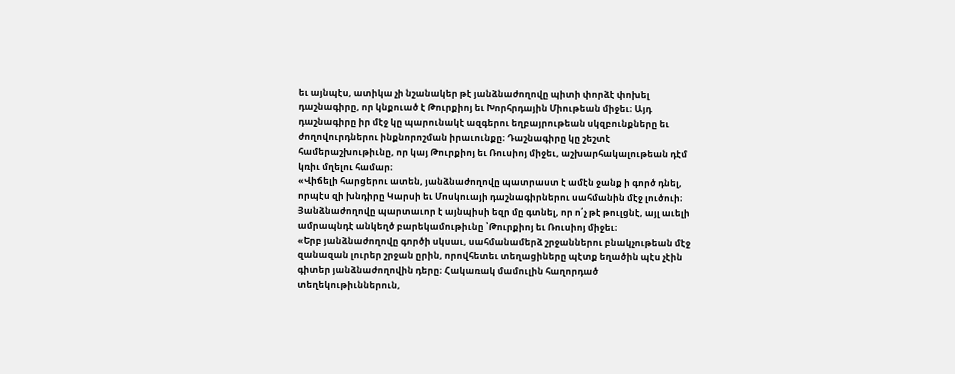եւ այնպէս, ատիկա չի նշանակեր թէ յանձնաժողովը պիտի փորձէ փոխել դաշնագիրը, որ կնքուած է Թուրքիոյ եւ Խորհրդային Միութեան միջեւ։ Այդ դաշնագիրը իր մէջ կը պարունակէ ազգերու եղբայրութեան սկզբունքները եւ ժողովուրդներու ինքնորոշման իրաւունքը։ Դաշնագիրը կը շեշտէ համերաշխութիւնը, որ կայ Թուրքիոյ եւ Ռուսիոյ միջեւ, աշխարհակալութեան դէմ կռիւ մղելու համար։
«Վիճելի հարցերու ատեն, յանձնաժողովը պատրաստ է ամէն ջանք ի գործ դնել, որպէս զի խնդիրը Կարսի եւ Մոսկուայի դաշնագիրներու սահմանին մէջ լուծուի։ Յանձնաժողովը պարտաւոր է այնպիսի եզր մը գտնել, որ ո՛չ թէ թուլցնէ, այլ աւելի ամրապնդէ անկեղծ բարեկամութիւնը ՝Թուրքիոյ եւ Ռուսիոյ միջեւ։
«Երբ յանձնաժողովը գործի սկսաւ, սահմանամերձ շրջաններու բնակչութեան մէջ զանազան լուրեր շրջան ըրին, որովհետեւ տեղացիները պէտք եղածին պէս չէին գիտեր յանձնաժողովին դերը։ Հակառակ մամուլին հաղորդած տեղեկութիւններուն,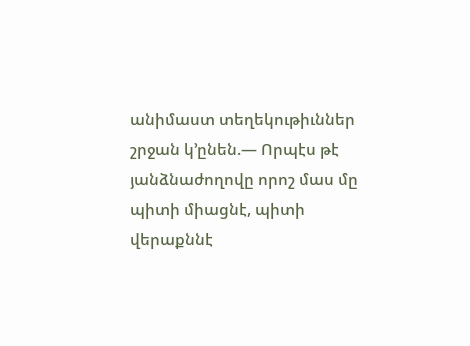անիմաստ տեղեկութիւններ շրջան կ’ընեն.— Որպէս թէ յանձնաժողովը որոշ մաս մը պիտի միացնէ, պիտի վերաքննէ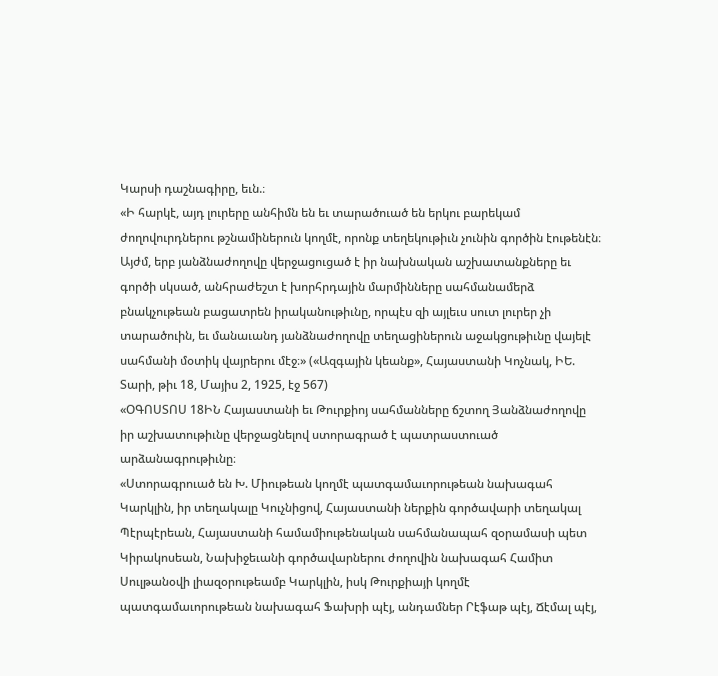Կարսի դաշնագիրը, եւն.։
«Ի հարկէ, այդ լուրերը անհիմն են եւ տարածուած են երկու բարեկամ ժողովուրդներու թշնամիներուն կողմէ, որոնք տեղեկութիւն չունին գործին էութենէն։ Այժմ, երբ յանձնաժողովը վերջացուցած է իր նախնական աշխատանքները եւ գործի սկսած, անհրաժեշտ է խորհրդային մարմինները սահմանամերձ բնակչութեան բացատրեն իրականութիւնը, որպէս զի այլեւս սուտ լուրեր չի տարածուին, եւ մանաւանդ յանձնաժողովը տեղացիներուն աջակցութիւնը վայելէ սահմանի մօտիկ վայրերու մէջ։» («Ազգային կեանք», Հայաստանի Կոչնակ, ԻԵ. Տարի, թիւ 18, Մայիս 2, 1925, էջ 567)
«ՕԳՈՍՏՈՍ 18ԻՆ Հայաստանի եւ Թուրքիոյ սահմանները ճշտող Յանձնաժողովը իր աշխատութիւնը վերջացնելով ստորագրած է պատրաստուած արձանագրութիւնը։
«Ստորագրուած են Խ. Միութեան կողմէ պատգամաւորութեան նախագահ Կարկլին, իր տեղակալը Կուչնիցով, Հայաստանի ներքին գործավարի տեղակալ Պէրպէրեան, Հայաստանի համամիութենական սահմանապահ զօրամասի պետ Կիրակոսեան, Նախիջեւանի գործավարներու ժողովին նախագահ Համիտ Սուլթանօվի լիազօրութեամբ Կարկլին, իսկ Թուրքիայի կողմէ պատգամաւորութեան նախագահ Ֆախրի պէյ, անդամներ Րէֆաթ պէյ, Ճէմալ պէյ,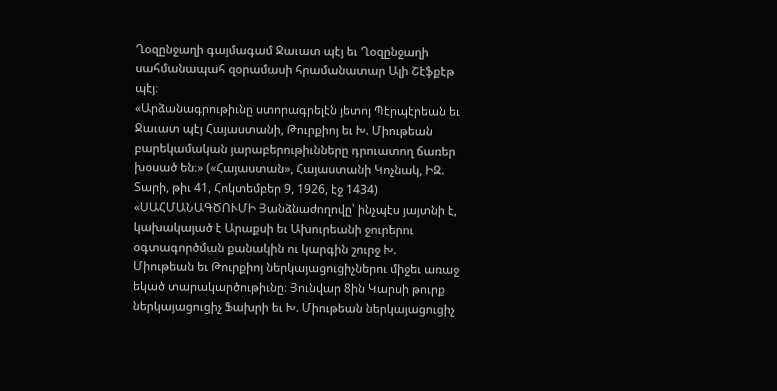Ղօզընջաղի գայմագամ Ջաւատ պէյ եւ Ղօզընջաղի սահմանապահ զօրամասի հրամանատար Ալի Շէֆքէթ պէյ։
«Արձանագրութիւնը ստորագրելէն յետոյ Պէրպէրեան եւ Ջաւատ պէյ Հայաստանի, Թուրքիոյ եւ Խ. Միութեան բարեկամական յարաբերութիւնները դրուատող ճառեր խօսած են։» («Հայաստան», Հայաստանի Կոչնակ, ԻԶ. Տարի, թիւ 41, Հոկտեմբեր 9, 1926, էջ 1434)
«ՍԱՀՄԱՆԱԳԾՈՒՄԻ Յանձնաժողովը՝ ինչպէս յայտնի է, կախակայած է Արաքսի եւ Ախուրեանի ջուրերու օգտագործման քանակին ու կարգին շուրջ Խ. Միութեան եւ Թուրքիոյ ներկայացուցիչներու միջեւ առաջ եկած տարակարծութիւնը։ Յունվար 8ին Կարսի թուրք ներկայացուցիչ Ֆախրի եւ Խ. Միութեան ներկայացուցիչ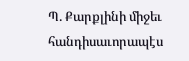Պ. Քարքլինի միջեւ հանդիսաւորապէս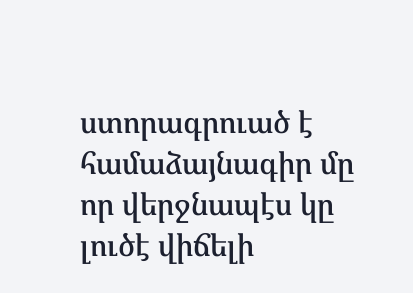ստորագրուած է համաձայնագիր մը որ վերջնապէս կը լուծէ վիճելի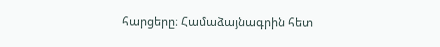հարցերը։ Համաձայնագրին հետ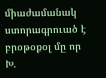միաժամանակ ստորագրուած է բրօթօքօլ մը որ Խ.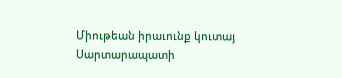Միութեան իրաւունք կուտայ Սարտարապատի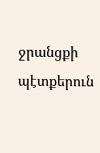ջրանցքի պէտքերուն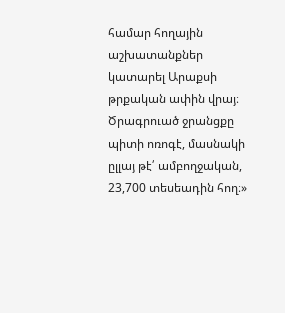համար հողային աշխատանքներ կատարել Արաքսի թրքական ափին վրայ։ Ծրագրուած ջրանցքը պիտի ոռոգէ, մասնակի ըլլայ թէ՛ ամբողջական, 23,700 տեսեադին հող։»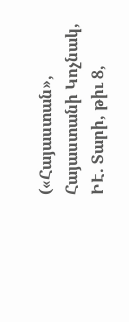(«Հայաստան», Հայաստանի Կոչնակ, ԻԷ. Տարի, թիւ 8,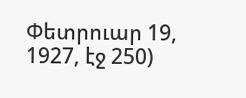Փետրուար 19, 1927, էջ 250)